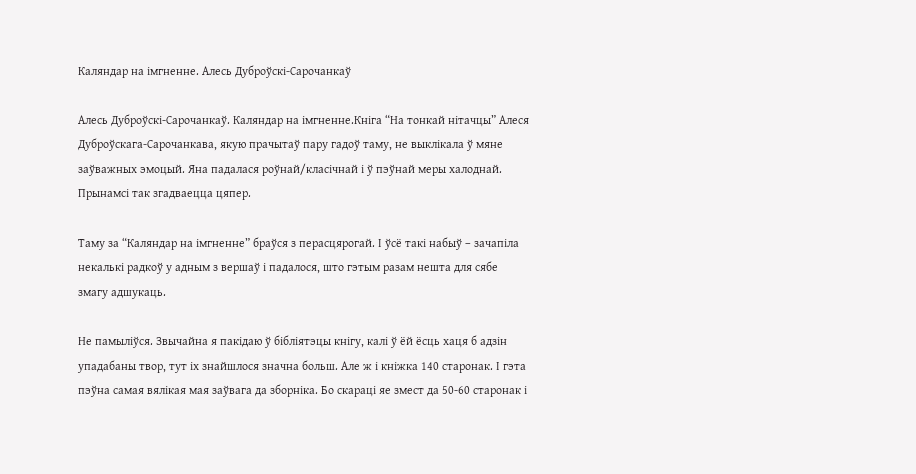Каляндар на імгненне. Алесь Дуброўскі-Сарочанкаў

Алесь Дуброўскі-Сарочанкаў. Каляндар на імгненне.Кніга “На тонкай нітачцы” Алеся Дуброўскага-Сарочанкава, якую прачытаў пару гадоў таму, не выклікала ў мяне заўважных эмоцый. Яна падалася роўнай/класічнай і ў пэўнай меры халоднай. Прынамсі так згадваецца цяпер.

Таму за “Каляндар на імгненне” браўся з перасцярогай. І ўсё такі набыў – зачапіла некалькі радкоў у адным з вершаў і падалося, што гэтым разам нешта для сябе змагу адшукаць.

Не памыліўся. Звычайна я пакідаю ў бібліятэцы кнігу, калі ў ёй ёсць хаця б адзін упадабаны твор, тут іх знайшлося значна больш. Але ж і кніжка 140 старонак. І гэта пэўна самая вялікая мая заўвага да зборніка. Бо скараці яе змест да 50-60 старонак і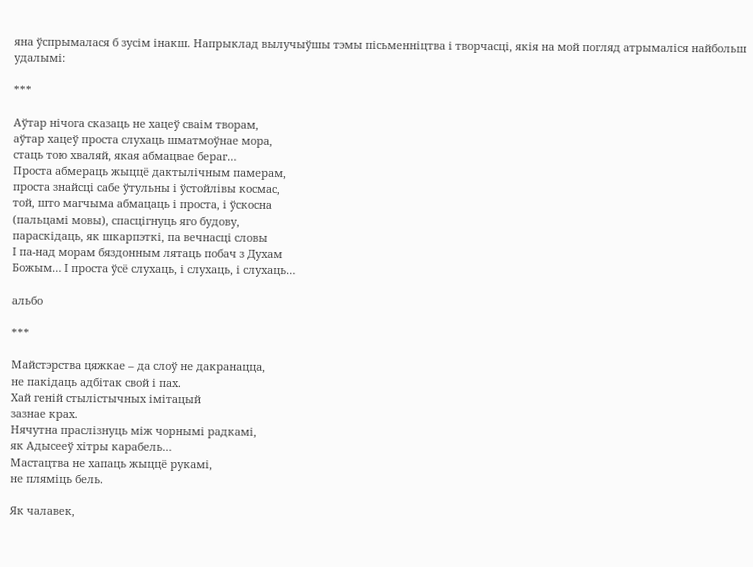яна ўспрымалася б зусім інакш. Напрыклад вылучыўшы тэмы пісьменніцтва і творчасці, якія на мой погляд атрымаліся найбольш удалымі:

***

Аўтар нічога сказаць не хацеў сваім творам,
аўтар хацеў проста слухаць шматмоўнае мора,
стаць тою хваляй, якая абмацвае бераг…
Проста абмераць жыццё дактылічным памерам,
проста знайсці сабе ўтульны і ўстойлівы космас,
той, што магчыма абмацаць і проста, і ўскосна
(пальцамі мовы), спасцігнуць яго будову,
параскідаць, як шкарпэткі, па вечнасці словы
І па-над морам бяздонным лятаць побач з Духам
Божым… І проста ўсё слухаць, і слухаць, і слухаць…

альбо

***

Майстэрства цяжкае – да слоў не дакранацца,
не пакідаць адбітак свой і пах.
Хай геній стылістычных імітацый
зазнае крах.
Нячутна праслізнуць між чорнымі радкамі,
як Адысееў хітры карабель…
Мастацтва не хапаць жыццё рукамі,
не пляміць бель.

Як чалавек,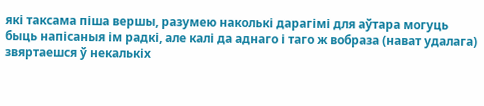які таксама піша вершы, разумею наколькі дарагімі для аўтара могуць быць напісаныя ім радкі, але калі да аднаго і таго ж вобраза (нават удалага) звяртаешся ў некалькіх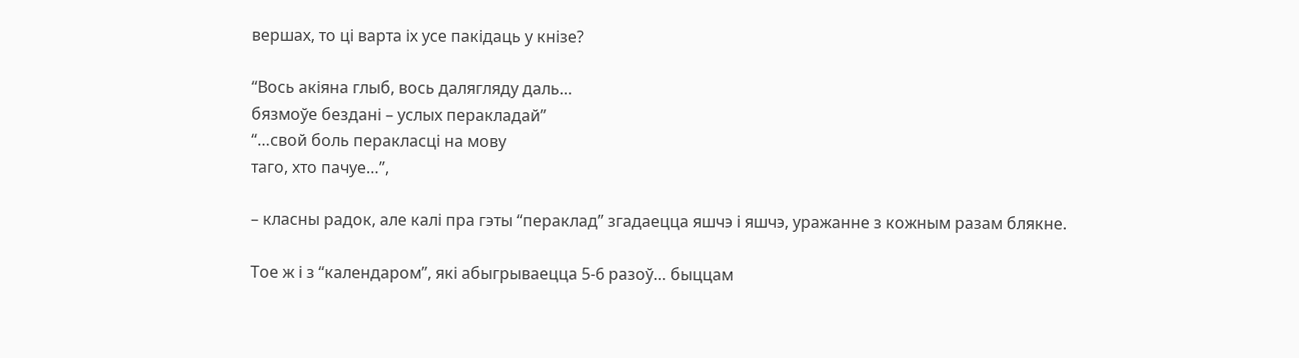вершах, то ці варта іх усе пакідаць у кнізе?

“Вось акіяна глыб, вось далягляду даль…
бязмоўе бездані – услых перакладай”
“…свой боль перакласці на мову
таго, хто пачуе…”,

– класны радок, але калі пра гэты “пераклад” згадаецца яшчэ і яшчэ, уражанне з кожным разам блякне.

Тое ж і з “календаром”, які абыгрываецца 5-6 разоў… быццам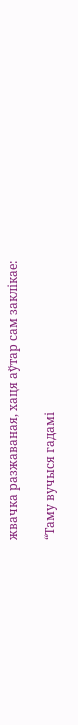жвачка разжаваная, хаця аўтар сам заклікае:

“Таму вучыся гадамі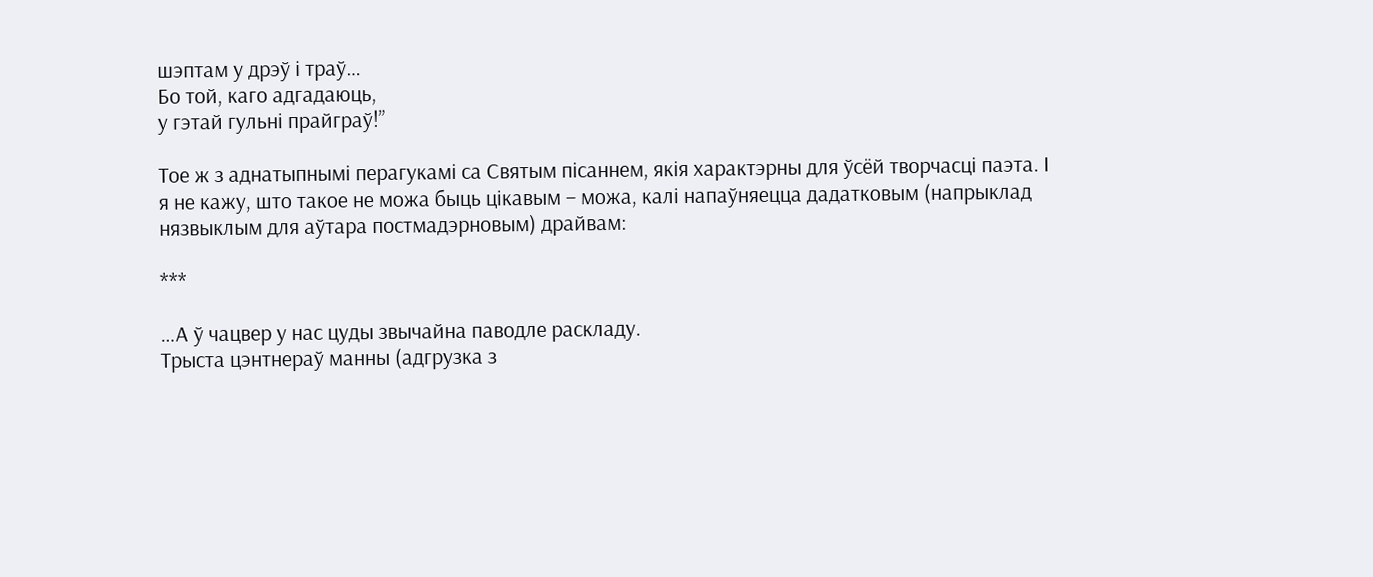шэптам у дрэў і траў…
Бо той, каго адгадаюць,
у гэтай гульні прайграў!”

Тое ж з аднатыпнымі перагукамі са Святым пісаннем, якія характэрны для ўсёй творчасці паэта. І я не кажу, што такое не можа быць цікавым – можа, калі напаўняецца дадатковым (напрыклад нязвыклым для аўтара постмадэрновым) драйвам:

***

…А ў чацвер у нас цуды звычайна паводле раскладу.
Трыста цэнтнераў манны (адгрузка з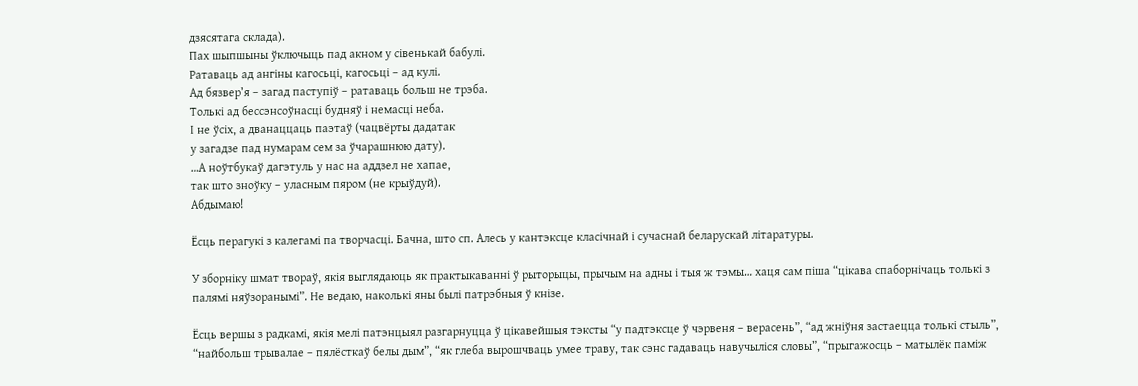дзясятага склада).
Пах шыпшыны ўключыць пад акном у сівенькай бабулі.
Ратаваць ад ангіны кагосьці, кагосьці – ад кулі.
Ад бязвер’я – загад паступіў – ратаваць больш не трэба.
Толькі ад бессэнсоўнасці будняў і немасці неба.
І не ўсіх, а дванаццаць паэтаў (чацвёрты дадатак
у загадзе пад нумарам сем за ўчарашнюю дату).
…А ноўтбукаў дагэтуль у нас на аддзел не хапае,
так што зноўку – уласным пяром (не крыўдуй).
Абдымаю!

Ёсць перагукі з калегамі па творчасці. Бачна, што сп. Алесь у кантэксце класічнай і сучаснай беларускай літаратуры.

У зборніку шмат твораў, якія выглядаюць як практыкаванні ў рыторыцы, прычым на адны і тыя ж тэмы… хаця сам піша “цікава спаборнічаць толькі з палямі няўзоранымі”. Не ведаю, наколькі яны былі патрэбныя ў кнізе.

Ёсць вершы з радкамі, якія мелі патэнцыял разгарнуцца ў цікавейшыя тэксты “у падтэксце ў чэрвеня – верасень”, “ад жніўня застаецца толькі стыль”, “найбольш трывалае – пялёсткаў белы дым”, “як глеба вырошчваць умее траву, так сэнс гадаваць навучыліся словы”, “прыгажосць – матылёк паміж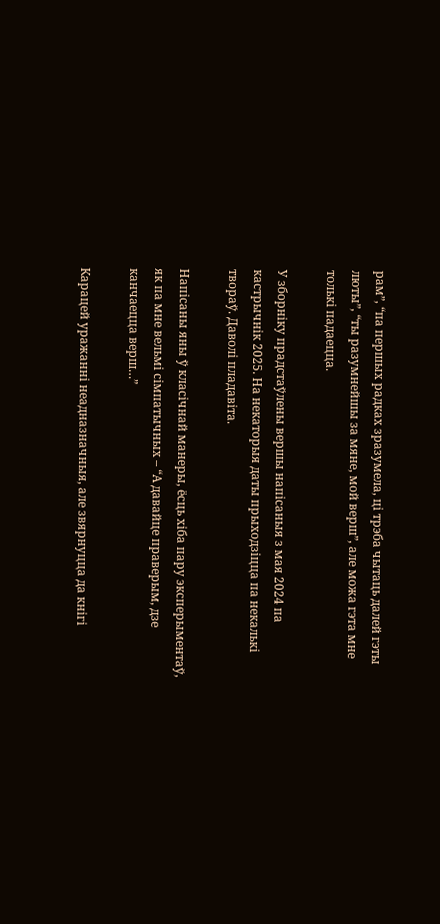рам”, “па першых радках зразумела, ці трэба чытаць далей гэты люты”, “ты разумнейшы за мяне, мой верш”, але можа гэта мне толькі падаецца.

У зборніку прадстаўлены вершы напісаныя з мая 2024 па кастрычнік 2025. На некаторыя даты прыходзіцца па некалькі твораў. Даволі пладавіта.

Напісаны яны ў класічнай манеры, ёсць хіба пару эксперыментаў, як па мне вельмі сімпатычных – “А давайце праверым, дзе канчаецца верш…”

Карацей уражанні неадназначныя, але звярнуцца да кнігі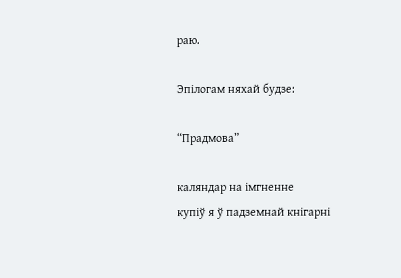раю.

Эпілогам няхай будзе:

“Прадмова”

каляндар на імгненне
купіў я ў падземнай кнігарні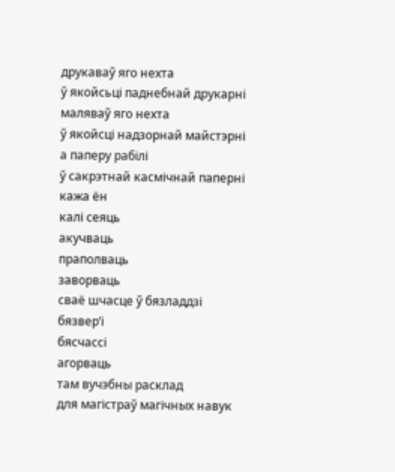друкаваў яго нехта
ў якойсьці паднебнай друкарні
маляваў яго нехта
ў якойсці надзорнай майстэрні
а паперу рабілі
ў сакрэтнай касмічнай паперні
кажа ён
калі сеяць
акучваць
праполваць
заворваць
сваё шчасце ў бязладдзі
бязвер’і
бясчассі
агорваць
там вучэбны расклад
для магістраў магічных навук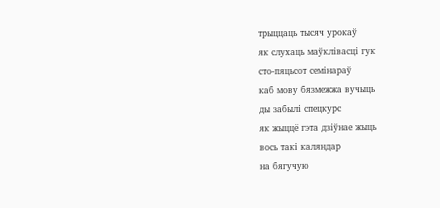трыццаць тысяч урокаў
як слухаць маўклівасці гук
сто-пяцьсот семінараў
каб мову бязмежжа вучыць
ды забылі спецкурс
як жыццё гэта дзіўнае жыць
вось такі каляндар
на бягучую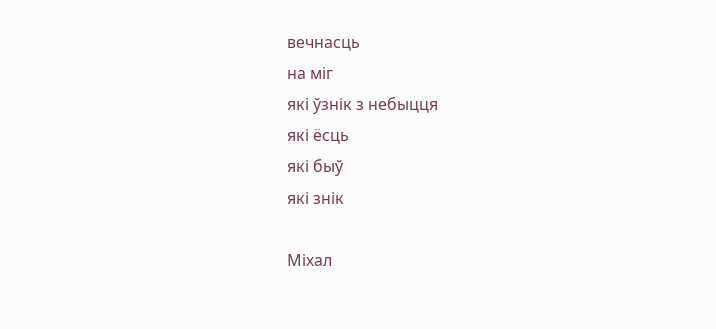вечнасць
на міг
які ўзнік з небыцця
які ёсць
які быў
які знік

Міхал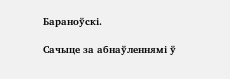Бараноўскі.

Сачыце за абнаўленнямі ў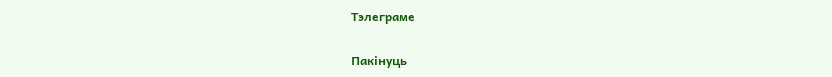Тэлеграме

Пакінуць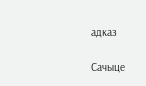адказ

Сачыце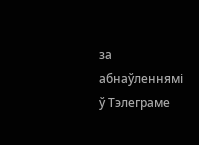за абнаўленнямі ў Тэлеграме